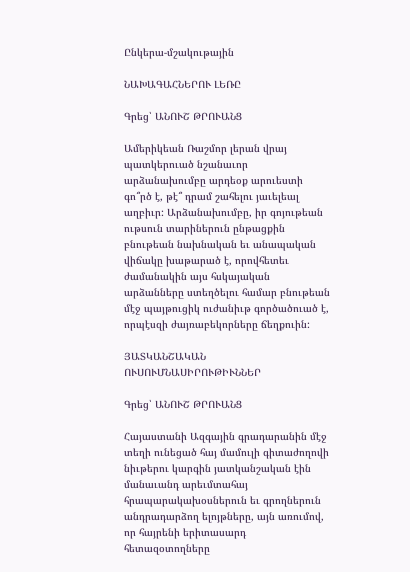Ընկերա-մշակութային

ՆԱԽԱԳԱՀՆԵՐՈՒ ԼԵՌԸ

Գրեց՝ ԱՆՈՒՇ ԹՐՈՒԱՆՑ

Ամերիկեան Ռաշմոր լերան վրայ պատկերուած նշանաւոր արձանախումբը արդեօք արուեստի գո՞րծ է, թէ՞ դրամ շահելու յաւելեալ աղբիւր: Արձանախումբը, իր գոյութեան ութսուն տարիներուն ընթացքին բնութեան նախնական եւ անապական վիճակը խաթարած է, որովհետեւ ժամանակին այս հսկայական արձանները ստեղծելու համար բնութեան մէջ պայթուցիկ ուժանիւթ գործածուած է, որպէսզի ժայռաբեկորները ճեղքուին:

ՅԱՏԿԱՆՇԱԿԱՆ ՈՒՍՈՒՄՆԱՍԻՐՈՒԹԻՒՆՆԵՐ

Գրեց՝ ԱՆՈՒՇ ԹՐՈՒԱՆՑ

Հայաստանի Ազգային գրադարանին մէջ տեղի ունեցած հայ մամուլի գիտաժողովի նիւթերու կարգին յատկանշական էին մանաւանդ արեւմտահայ հրապարակախօսներուն եւ գրողներուն անդրադարձող ելոյթները, այն առումով, որ հայրենի երիտասարդ հետազօտողները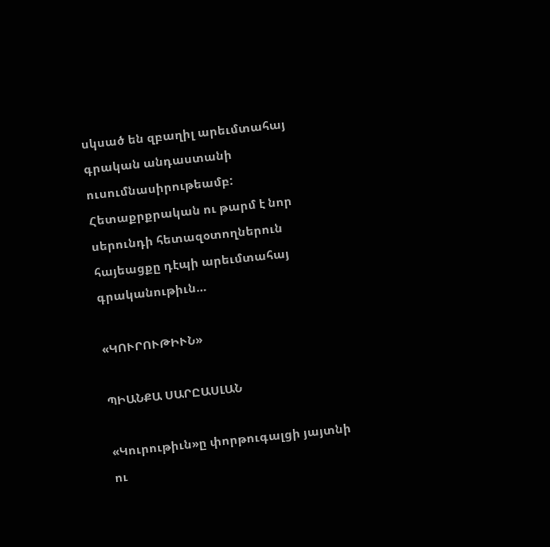սկսած են զբաղիլ արեւմտահայ գրական անդաստանի ուսումնասիրութեամբ: Հետաքրքրական ու թարմ է նոր սերունդի հետազօտողներուն հայեացքը դէպի արեւմտահայ գրականութիւն…

«ԿՈՒՐՈՒԹԻՒՆ»

ՊԻԱՆՔԱ ՍԱՐԸԱՍԼԱՆ

«Կուրութիւն»ը փորթուգալցի յայտնի ու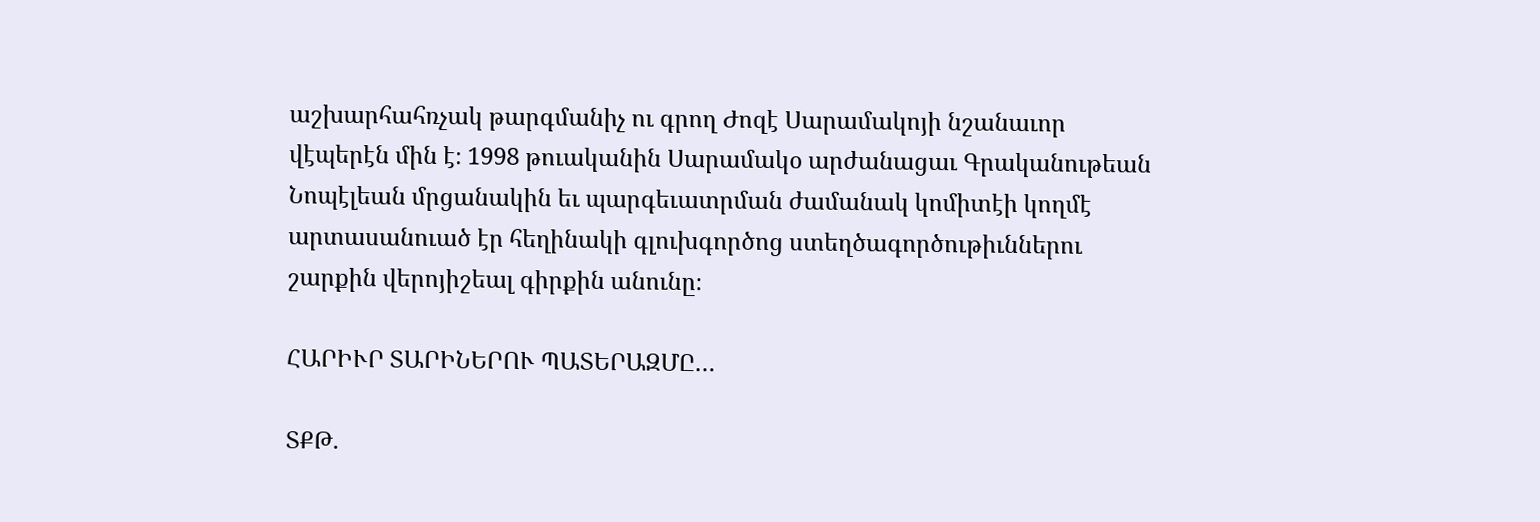աշխարհահռչակ թարգմանիչ ու գրող Ժոզէ Սարամակոյի նշանաւոր վէպերէն մին է։ 1998 թուականին Սարամակօ արժանացաւ Գրականութեան Նոպէլեան մրցանակին եւ պարգեւատրման ժամանակ կոմիտէի կողմէ արտասանուած էր հեղինակի գլուխգործոց ստեղծագործութիւններու շարքին վերոյիշեալ գիրքին անունը։

ՀԱՐԻՒՐ ՏԱՐԻՆԵՐՈՒ ՊԱՏԵՐԱԶՄԸ…

ՏՔԹ.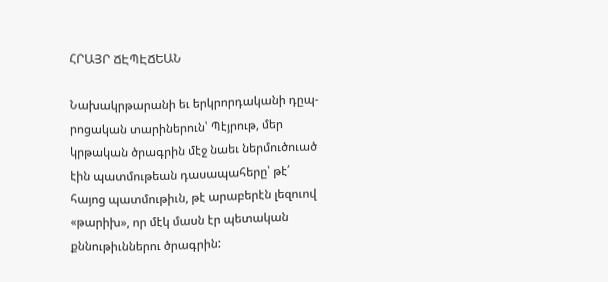ՀՐԱՅՐ ՃԷՊԷՃԵԱՆ

Նախակրթարանի եւ երկրորդականի դըպ-րոցական տարիներուն՝ Պէյրութ, մեր կրթական ծրագրին մէջ նաեւ ներմուծուած էին պատմութեան դասապահերը՝ թէ՛ հայոց պատմութիւն, թէ արաբերէն լեզուով «թարիխ», որ մէկ մասն էր պետական քննութիւններու ծրագրին: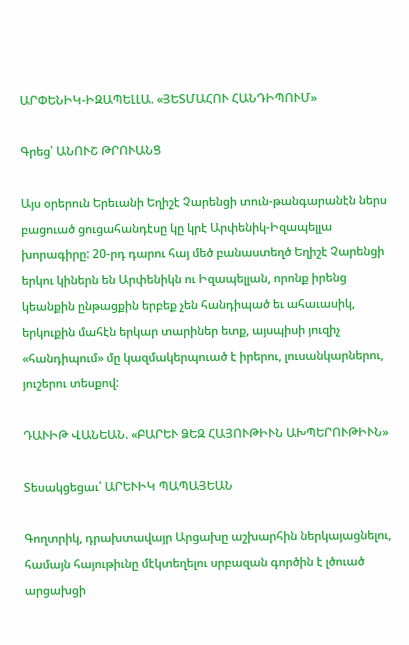ԱՐՓԵՆԻԿ-ԻԶԱՊԵԼԼԱ. «ՅԵՏՄԱՀՈՒ ՀԱՆԴԻՊՈՒՄ»

Գրեց՝ ԱՆՈՒՇ ԹՐՈՒԱՆՑ

Այս օրերուն Երեւանի Եղիշէ Չարենցի տուն-թանգարանէն ներս բացուած ցուցահանդէսը կը կրէ Արփենիկ-Իզապելլա խորագիրը: 20-րդ դարու հայ մեծ բանաստեղծ Եղիշէ Չարենցի երկու կիներն են Արփենիկն ու Իզապելլան, որոնք իրենց կեանքին ընթացքին երբեք չեն հանդիպած եւ ահաւասիկ, երկուքին մահէն երկար տարիներ ետք, այսպիսի յուզիչ «հանդիպում» մը կազմակերպուած է իրերու, լուսանկարներու, յուշերու տեսքով:

ԴԱՒԻԹ ՎԱՆԵԱՆ. «ԲԱՐԵՒ ՁԵԶ ՀԱՅՈՒԹԻՒՆ ԱԽՊԵՐՈՒԹԻՒՆ»

Տեսակցեցաւ՝ ԱՐԵՒԻԿ ՊԱՊԱՅԵԱՆ

Գողտրիկ, դրախտավայր Արցախը աշխարհին ներկայացնելու, համայն հայութիւնը մէկտեղելու սրբազան գործին է լծուած արցախցի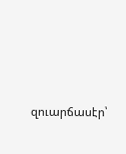զուարճասէր՝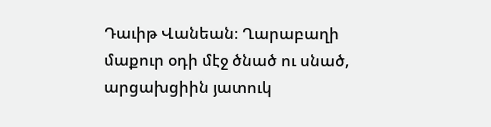Դաւիթ Վանեան։ Ղարաբաղի մաքուր օդի մէջ ծնած ու սնած, արցախցիին յատուկ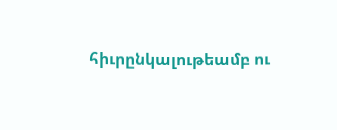հիւրընկալութեամբ ու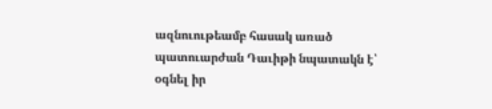ազնուութեամբ հասակ առած պատուարժան Դաւիթի նպատակն է՝ օգնել իր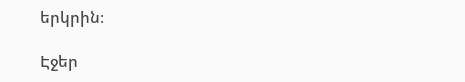երկրին։

Էջեր